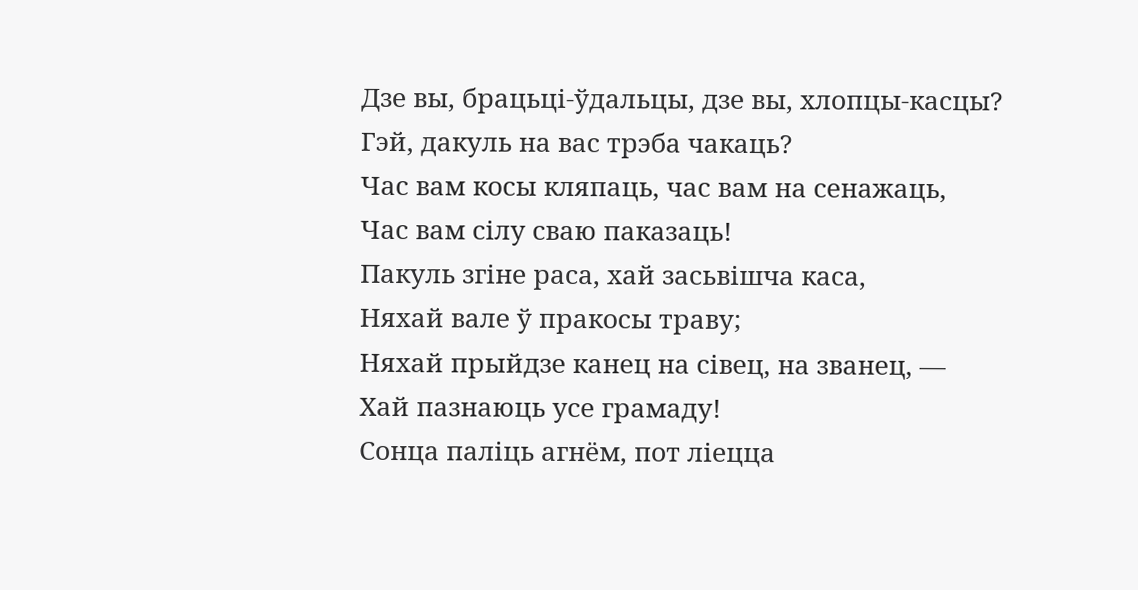Дзе вы, брацьці-ўдальцы, дзе вы, хлопцы-касцы?
Гэй, дакуль на вас трэба чакаць?
Час вам косы кляпаць, час вам на сенажаць,
Час вам сілу сваю паказаць!
Пакуль згіне раса, хай засьвішча каса,
Няхай вале ў пракосы траву;
Няхай прыйдзе канец на сівец, на званец, —
Хай пазнаюць усе грамаду!
Сонца паліць агнём, пот ліецца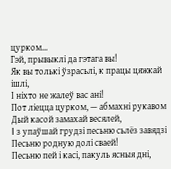цурком…
Гэй, прывыклі да гэтага вы!
Як вы толькі ўзрасьлі, к працы цяжкай ішлі,
І ніхто не жалеў вас ані!
Пот ліецца цурком, — абмахні рукавом
Дый касой замахай весялей,
I з упаўшай грудзі песьню сьлёз завядзі
Песьню родную долі сваей!
Песьню пей і касі, пакуль ясныя дні,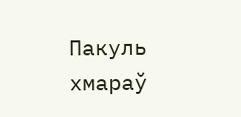Пакуль хмараў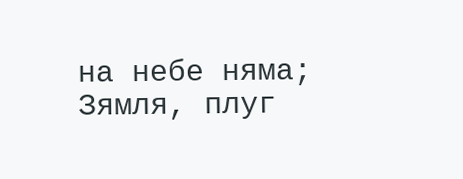на небе няма;
Зямля, плуг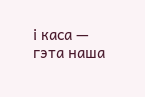і каса — гэта наша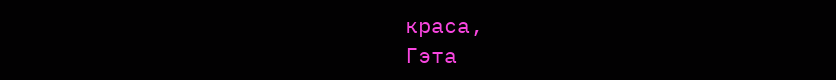краса,
Гэта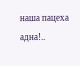наша пацеха адна!..